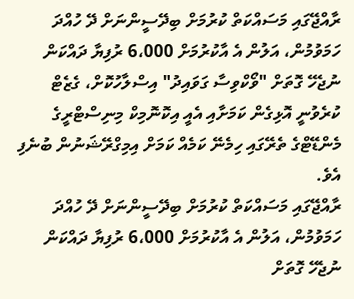ރާއްޖޭގައި މަސައްކަތް ކުރުމަށް ބިދޭސީންނަށް ދޭ ހުއްދަ ހަމަވުމުން، އަލުން އެ އާކުރުމަށް 6،000 ރުފިޔާ ދައްކަން ނުޖެހޭ ގޮތަށް "ވޯކްވިސާ ގަވައިދު" އިސްލާހުކޮށް، ގެޒެޓް ކުރެވުނީ އޮޅިގެން ކަމަށާއި އެއީ އިކޮނޮމިކް މިނިސްޓްރީގެ މެންޑޭޓްގެ ތެރޭގައި ހިމެނޭ ކަމެއް ކަމަށް އިމިގްރޭޝަނުން ބުނެފި އެވެ.
ރާއްޖޭގައި މަސައްކަތް ކުރުމަށް ބިދޭސީންނަށް ދޭ ހުއްދަ ހަމަވުމުން، އަލުން އެ އާކުރުމަށް 6،000 ރުފިޔާ ދައްކަން ނުޖެހޭ ގޮތަށް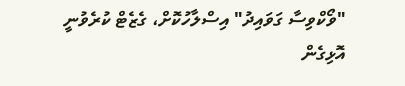"ވޯކްވިސާ ގަވައިދު" އިސްލާހުކޮށް، ގެޒެޓް ކުރެވުނީ އޮޅިގެން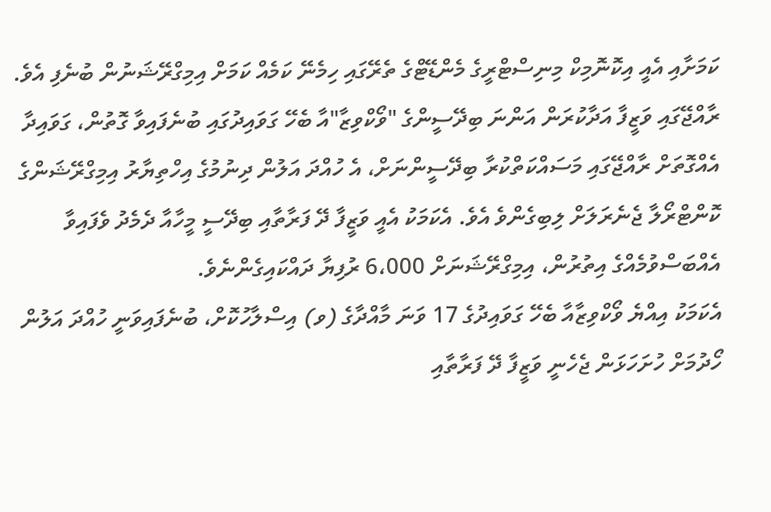ކަމަށާއި އެއީ އިކޮނޮމިކް މިނިސްޓްރީގެ މެންޑޭޓްގެ ތެރޭގައި ހިމެނޭ ކަމެއް ކަމަށް އިމިގްރޭޝަނުން ބުނެފި އެވެ.
ރާއްޖޭގައި ވަޒީފާ އަދާކުރަން އަންނަ ބިދޭސީންގެ "ވޯކްވިޒާ"އާ ބެހޭ ގަވައިދުގައި ބުނެފައިވާ ގޮތުން، ގަވައިދާ އެއްގޮތަށް ރާއްޖޭގައި މަސައްކަތްކުރާ ބިދޭސީންނަށް، އެ ހުއްދަ އަލުން ދިނުމުގެ އިހްތިޔާރު އިމިގްރޭޝަންގެ ކޮންޓްރޯލާ ޖެނެރަލަށް ލިބިގެންވެ އެވެ. އެކަމަކު އެއީ ވަޒީފާ ދޭ ފަރާތާއި ބިދޭސީ މީހާއާ ދެމެދު ވެފައިވާ އެއްބަސްވުމެއްގެ އިތުރުން، އިމިގްރޭޝަނަށް 6،000 ރުފިޔާ ދައްކައިގެންނެވެ.
އެކަމަކު އިއްޔެ ވޯކްވިޒާއާ ބެހޭ ގަވައިދުގެ 17 ވަނަ މާއްދާގެ (ވ) އިސްލާހުކޮށް، ބުނެފައިވަނީ ހުއްދަ އަލުން ހޯދުމަށް ހުށަހަޅަން ޖެހެނީ ވަޒީފާ ދޭ ފަރާތާއި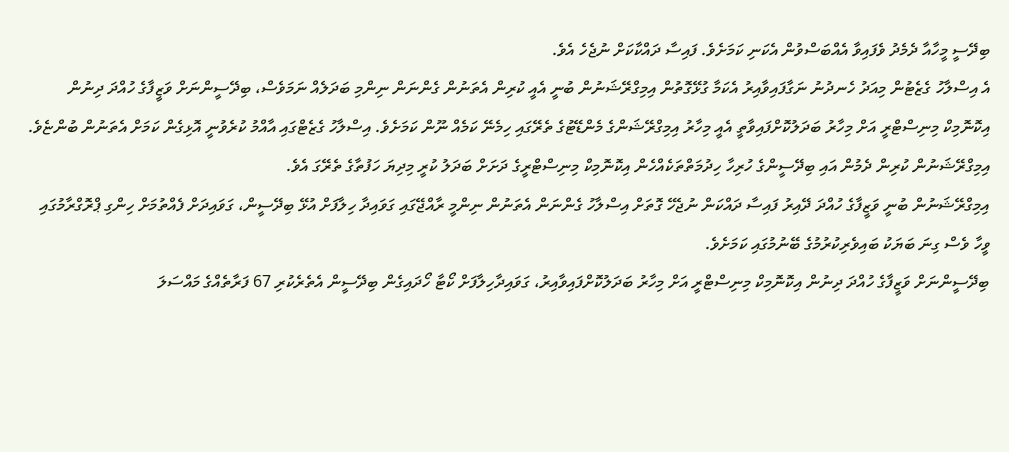ބިދޭސީ މީހާއާ ދެމެދު ވެފައިވާ އެއްބަސްވުން އެކަނި ކަމަށެވެ. ފައިސާ ދައްކާކަށް ނުޖެހެ އެވެ.
އެ އިސްލާހު ގެޒެޓުން މިއަދު ހެނދުނު ނަގާފައިވާއިރު އެކަމާ ގުޅޭގޮތުން އިމިގްރޭޝަނުން ބުނީ އެއީ ކުރިން އެތަނުން ގެންނަން ނިންމި ބަދަލެއް ނަމަވެސް، ބިދޭސީންނަށް ވަޒީފާގެ ހުއްދަ ދިނުން އިކޮނޮމިކް މިނިސްޓްރީ އަށް މިހާރު ބަދަލުކޮށްފައިވާތީ އެއީ މިހާރު އިމިގްރޭޝަންގެ މެންޑޭޓުގެ ތެރޭގައި ހިމެނޭ ކަމެއް ނޫން ކަމަށެވެ. އިސްލާހު ގެޒެޓްގައި އާއްމު ކުރެވުނީ އޮޅިގެން ކަމަށް އެތަނުން ބުންޏެވެ.
އިމިގްރޭޝަނުން ކުރިން ދެމުން އައި ބިދޭސީންގެ ހުރިހާ ހިދުމަތްތަކެއްހެން އިކޮނޮމިކް މިނިސްޓްރީގެ ދަށަށް ބަދަލު ކުރީ މިދިޔަ ހަފުތާގެ ތެރޭގަ އެވެ.
އިމިގްރޭޝަނުން ބުނީ ވަޒީފާގެ ހުއްދަ ދޭއިރު ފައިސާ ދައްކަން ނުޖެހޭ ގޮތަށް އިސްލާހު ގެންނަން އެތަނުން ނިންމީ ރާއްޖޭގައި ގަވައިދާ ހިލާފަށް އުޅޭ ބިދޭސީން، ގަވައިދަށް ފެއްތުމަށް ހިންގި ޕްރޮގްރާމުގައި ވީހާ ވެސް ގިނަ ބަޔަކު ބައިވެރިކުރުމުގެ ބޭނުމުގައި ކަމަށެވެ.
ބިދޭސީންނަށް ވަޒީފާގެ ހުއްދަ ދިނުން އިކޮނޮމިކް މިނިސްޓްރީ އަށް މިހާރު ބަދަލުކޮށްފައިވާއިރު، ގަވައިދާހިލާފަށް ކޯޓާ ހޯދައިގެން ބިދޭސީން އެތެރެކުރި 67 ފަރާތެއްގެ މައްސަލަ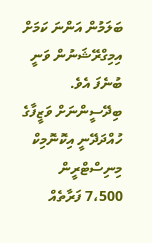ބަލަމުން އަންނަ ކަމަށް އިމިގްރޭޝަނުން ވަނީ ބުނެފަ އެވެ.
ބިދޭސީންނަށް ވަޒީފާގެ ހުއްދަދޭނީ އިކޮނޮމިކް މިނިސްޓްރީން
7،500 ފަރާތެއް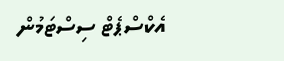އެކްސްޕެޓް ސިސްޓަމުން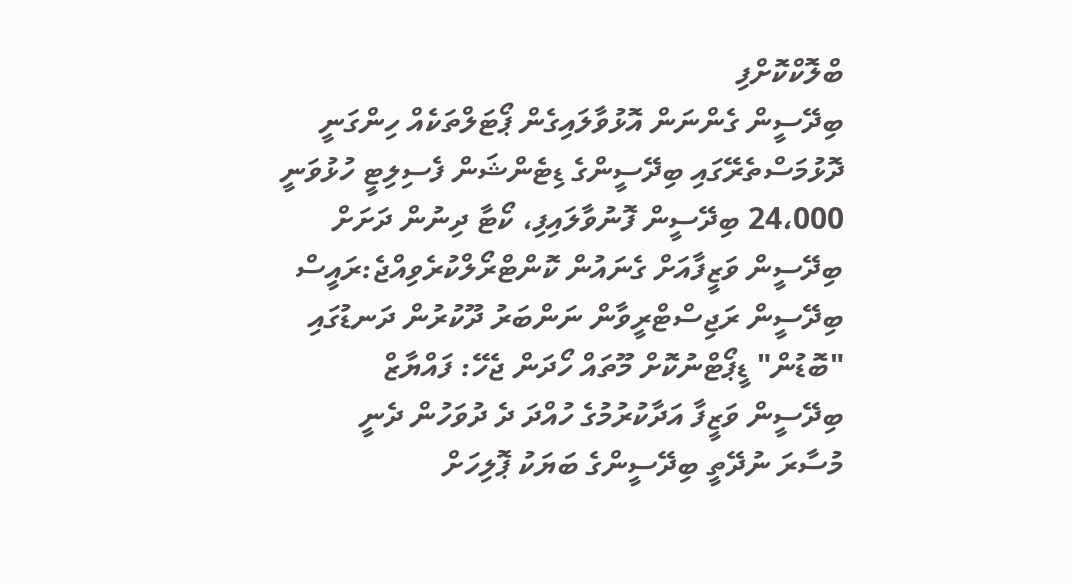ބްލޮކްކޮށްފި
ބިދޭސީން ގެންނަން އޮޅުވާލައިގެން ޕޯޓަލްތަކެއް ހިންގަނީ
ދޮޅުމަސްތެރޭގައި ބިދޭސީންގެ ޑިޓެންޝަން ފެސިލިޓީ ހުޅުވަނީ
24،000 ބިދޭސީން ފޮނުވާލައިފި، ކޯޓާ ދިނުން ދަށަށް
ބިދޭސީން ވަޒީފާއަށް ގެނައުން ކޮންޓްރޯލްކުރެވިއްޖެ:ރައީސް
ބިދޭސީން ރަޖިސްޓްރީވާން ނަންބަރު ދޫކުރުން ދަނޑުގައި
"ބޮޑުން" ޑީޕޯޓްނުކޮށް މޫތައް ހޯދަން ޖެހޭ: ފައްޔާޒް
ބިދޭސީން ވަޒީފާ އަދާކުރުމުގެ ހުއްދަ ދެ ދުވަހުން ދެނީ
މުސާރަ ނުދޭތީ ބިދޭސީންގެ ބަޔަކު ޕޮލިހަށް